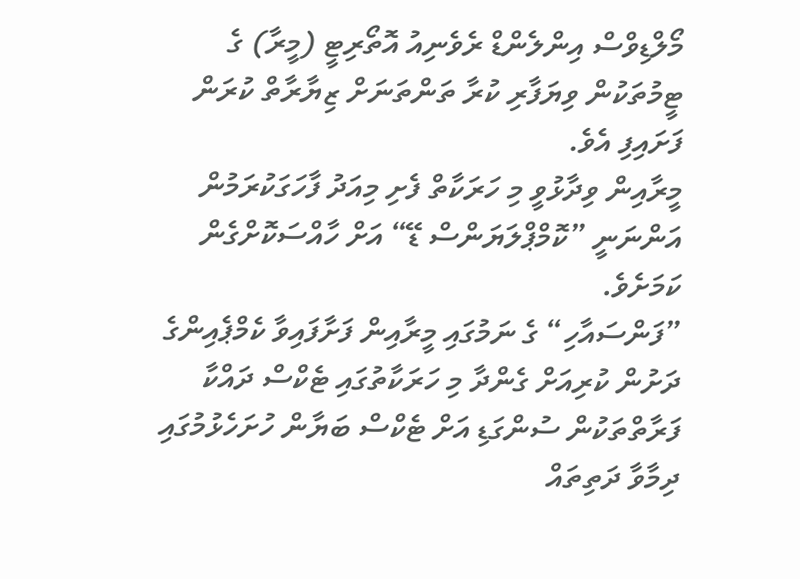މޯލްޑިވްސް އިންލެންޑް ރެވެނިއު އޮތޯރިޓީ (މީރާ) ގެ ޓީމުތަކުން ވިޔަފާރި ކުރާ ތަންތަނަށް ޒިޔާރާތް ކުރަން ފަށައިފި އެވެ.
މީރާއިން ވިދާޅުވީ މި ހަރަކާތް ފެށި މިއަދު ފާހަގަކުރަމުން އަންނަނީ ”ކޮމްޕްލަޔަންސް ޑޭ“ އަށް ހާއްސަކޮށްގެން ކަމަށެވެ.
”ފަންސައާހި“ ގެ ނަމުގައި މީރާއިން ފަށާފައިވާ ކެމްޕެއިންގެ ދަށުން ކުރިއަށް ގެންދާ މި ހަރަކާތުގައި ޓެކްސް ދައްކާ ފަރާތްތަކުން ސުންގަޑި އަށް ޓެކްސް ބަޔާން ހުށަހެޅުމުގައި ދިމާވާ ދަތިތައް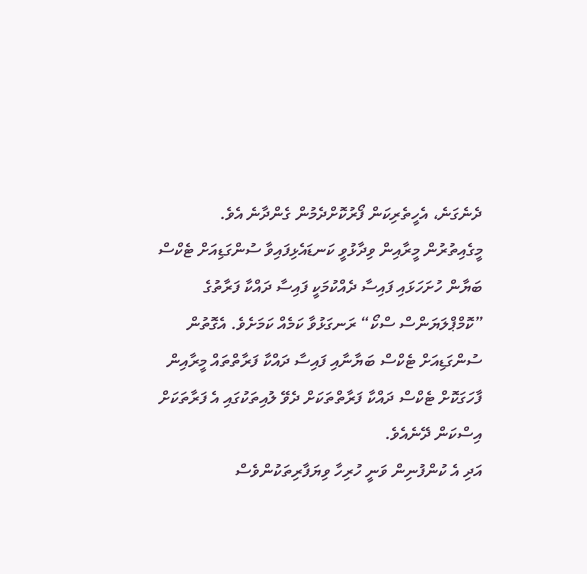ދެނެގަނެ، އެހީތެރިކަން ފޯރުކޮށްދެމުން ގެންދާނެ އެވެ.
މީގެއިތުރުން މީރާއިން ވިދާޅުވީ ކަނޑައެޅިފައިވާ ސުންގަޑިއަށް ޓެކްސް ބަޔާން ހުށަހަޅައި ފައިސާ ދެއްކުމަކީ ފައިސާ ދައްކާ ފަރާތުގެ ”ކޮމްޕްލަޔަންސް ސްކޯ“ ރަނގަޅުވާ ކަމެއް ކަމަށެވެ. އެގޮތުން ސުންގަޑިއަށް ޓެކްސް ބަޔާނާއި ފައިސާ ދައްކާ ފަރާތްތައް މީރާއިން ފާހަގަކޮށް ޓެކްސް ދައްކާ ފަރާތްތަކަށް ދެވޭ ލުއިތަކުގައި އެ ފަރާތަކަށް އިސްކަން ދޭނެއެވެ.
އަދި އެ ކުންފުނިން ވަނީ ހުރިހާ ވިޔަފާރިތަކުންވެސް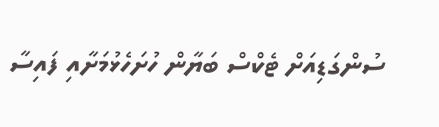ސުންގަޑިއަށް ޓެކްސް ބަޔާން ހުށަހެޅުމަށާއި ފައިސާ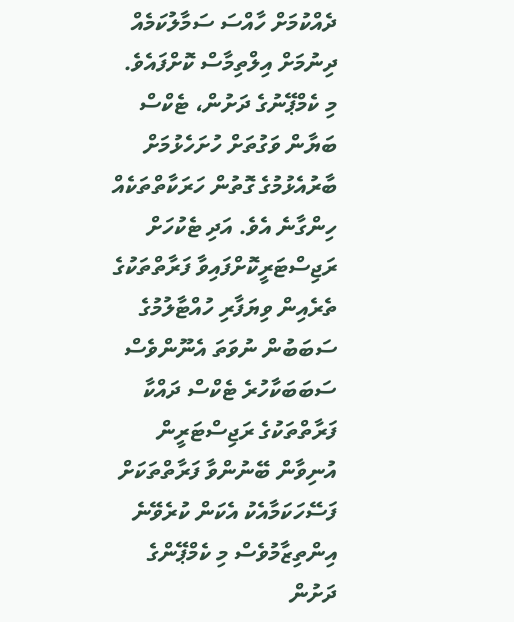ދެއްކުމަށް ހާއްސަ ސަމާލުކަމެއް ދިނުމަށް އިލްތިމާސް ކޮށްފައެވެ.
މި ކެމްޕޭނުގެ ދަށުން، ޓެކްސް ބަޔާން ވަގުތަށް ހުށަހެޅުމަށް ބާރުއެޅުމުގެ ގޮތުން ހަރަކާތްތަކެއް ހިންގާނެ އެވެ. އަދި ޓެކުހަށް ރަޖިސްޓަރީކޮށްފައިވާ ފަރާތްތަކުގެ ތެރެއިން ވިޔަފާރި ހުއްޓާލުމުގެ ސަބަބުން ނުވަތަ އެނޫންވެސް ސަބަބަކާހުރެ ޓެކްސް ދައްކާ ފަރާތްތަކުގެ ރަޖިސްޓަރީން އުނިވާން ބޭނުންވާ ފަރާތްތަކަށް ފަސޭހަކަމާއެކު އެކަން ކުރެވޭނެ އިންތިޒާމުވެސް މި ކެމްޕޭންގެ ދަށުން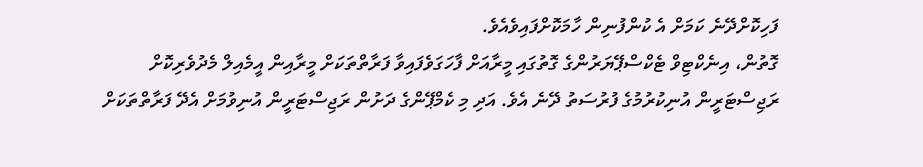ފަހިކޮށްދޭނެ ކަމަށް އެ ކުންފުނިން ހާމަކޮށްފައިވެއެވެ.
ގޮތުން، އިނެކްޓިވް ޓެކްސްޕޭޔަރުންގެ ގޮތުގައި މީރާއަށް ފާހަގަވެފައިވާ ފަރާތްތަކަށް މީރާއިން އީމެއިލް މެދުވެރިކޮށް ރަޖިސްޓަރީން އުނިކުރުމުގެ ފުރުސަތު ދޭނެ އެވެ. އަދި މި ކެމްޕޭންގެ ދަށުން ރަޖިސްޓަރީން އުނިވުމަށް އެދޭ ފަރާތްތަކަށް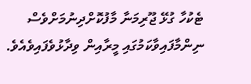ޓެކުހާ ގުޅޭ ޖޫރިމަނާ މާފުކޮށްދިނުމަށްވެސް ނިންމާފައިވާކަމުގައި މީރާއިން ވިދާޅުވެފައިވެއެވެ.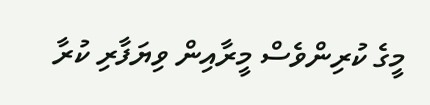މީގެ ކުރިންވެސް މީރާއިން ވިޔަފާރި ކުރާ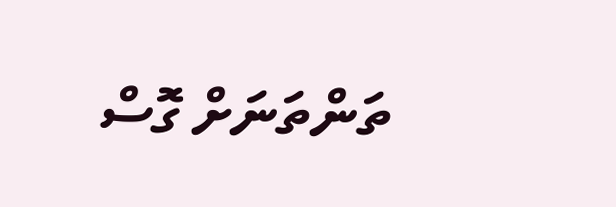ތަންތަނަށް ގޮސް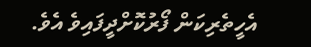އެހީތެރިކަން ފޯރުކޮށްދީފައިވެ އެވެ.